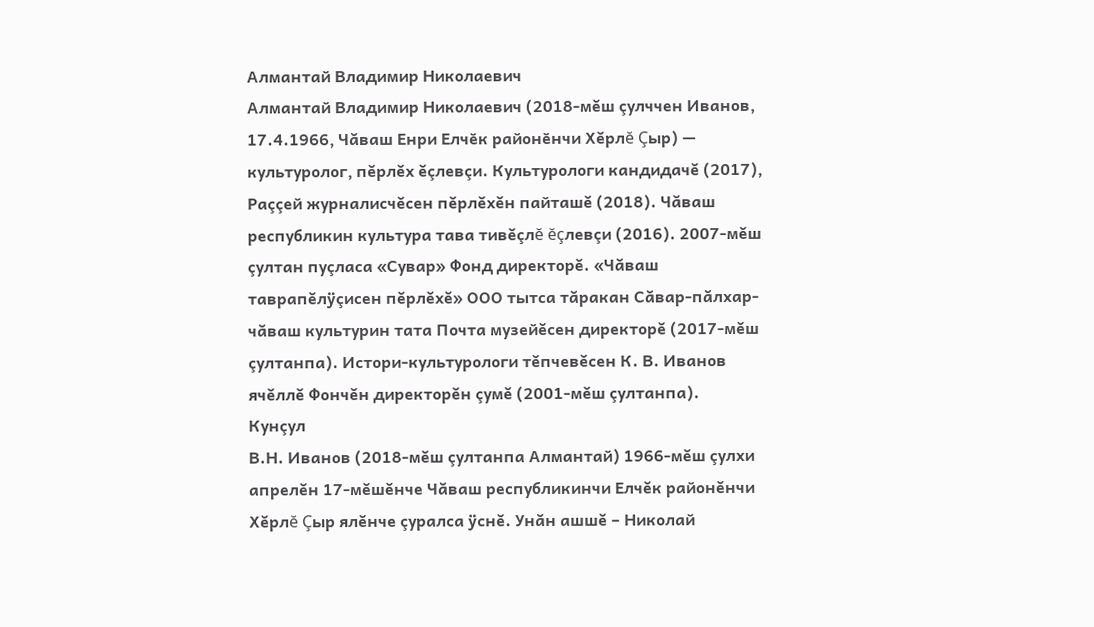Алмантай Владимир Николаевич
Алмантай Владимир Николаевич (2018-мĕш çулччен Иванов, 17.4.1966, Чăваш Енри Елчӗк районӗнчи Хĕрлĕ Çыр) — культуролог, пĕрлĕх ĕçлевçи. Культурологи кандидачĕ (2017), Раççей журналисчĕсен пĕрлĕхĕн пайташĕ (2018). Чăваш республикин культура тава тивĕçлĕ ĕçлевçи (2016). 2007-мĕш çултан пуçласа «Сувар» Фонд директорĕ. «Чăваш таврапĕлÿçисен пĕрлĕхĕ» ООО тытса тăракан Сăвар-пăлхар-чăваш культурин тата Почта музейĕсен директорĕ (2017-мĕш çултанпа). Истори-культурологи тĕпчевĕсен К. В. Иванов ячĕллĕ Фончĕн директорĕн çумĕ (2001-мĕш çултанпа).
Кунçул
В.Н. Иванов (2018-мĕш çултанпа Алмантай) 1966-мĕш çулхи апрелĕн 17-мĕшĕнче Чăваш республикинчи Елчĕк районĕнчи Хĕрлĕ Çыр ялĕнче çуралса ÿснĕ. Унăн ашшĕ – Николай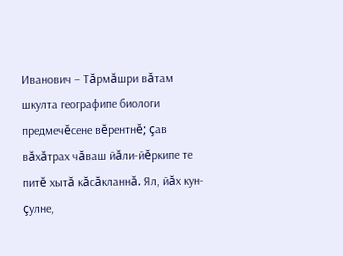Иванович – Тăрмăшри вăтам шкулта географипе биологи предмечĕсене вĕрентнĕ; çав вăхăтрах чăваш йăли-йĕркипе те питĕ хытă кăсăкланнă. Ял, йăх кун-çулне,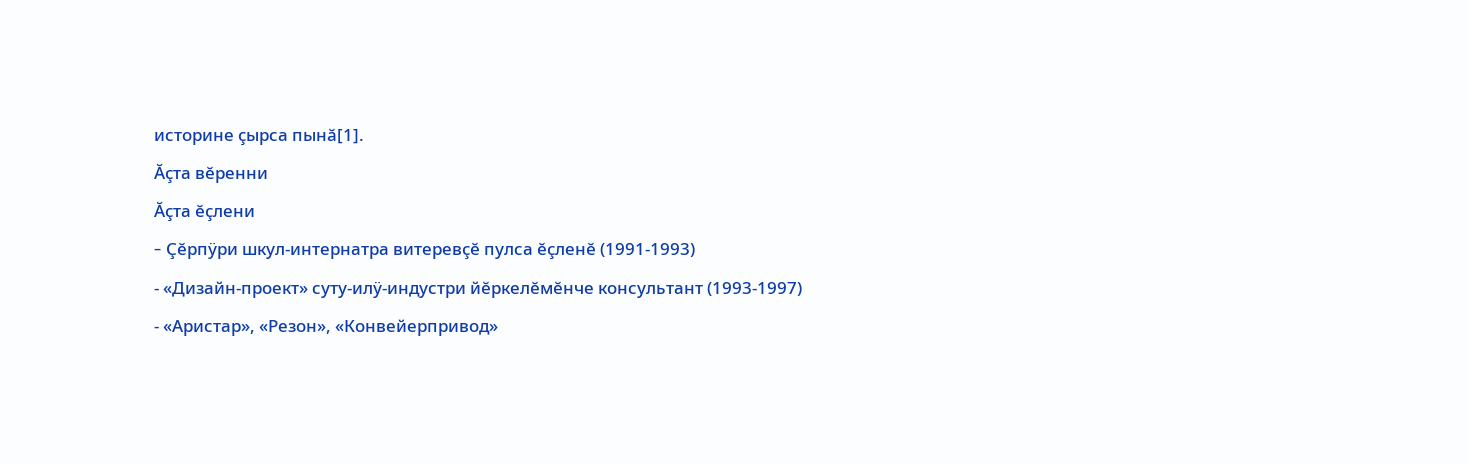историне çырса пынă[1].
Ăçта вĕренни
Ăçта ĕçлени
- Çĕрпÿри шкул-интернатра витеревçĕ пулса ĕçленĕ (1991-1993)
- «Дизайн-проект» суту-илÿ-индустри йĕркелĕмĕнче консультант (1993-1997)
- «Аристар», «Резон», «Конвейерпривод»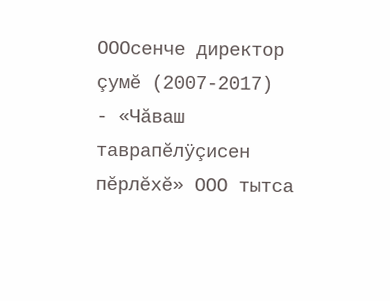ОООсенче директор çумĕ (2007-2017)
- «Чăваш таврапĕлÿçисен пĕрлĕхĕ» ООО тытса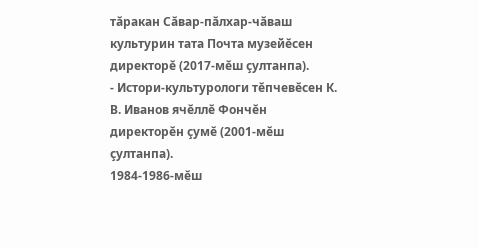тăракан Сăвар-пăлхар-чăваш культурин тата Почта музейĕсен директорĕ (2017-мĕш çултанпа).
- Истори-культурологи тĕпчевĕсен К. В. Иванов ячĕллĕ Фончĕн директорĕн çумĕ (2001-мĕш çултанпа).
1984-1986-мĕш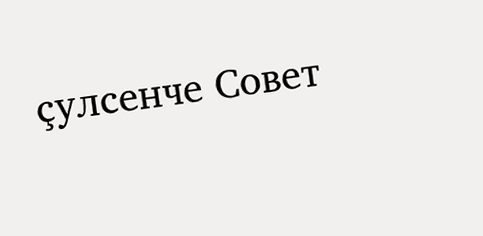çулсенче Совет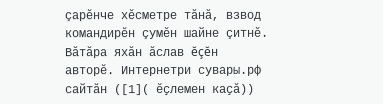çарĕнче хĕсметре тăнă, взвод командирĕн çумĕн шайне çитнĕ. Вăтăра яхăн ăслав ĕçĕн авторĕ. Интернетри сувары.рф сайтăн ([1]( ӗҫлемен каҫӑ))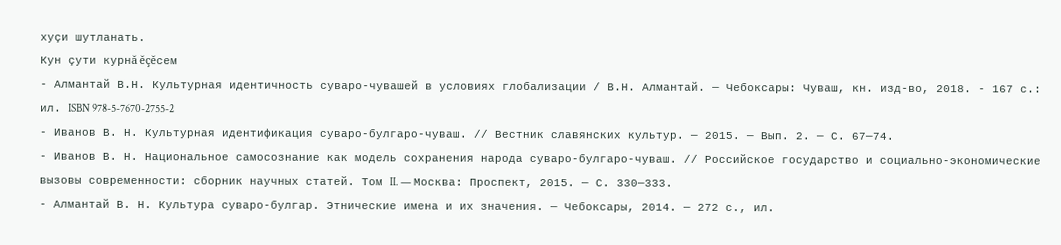хуçи шутланать.
Кун çути курнă ĕçĕсем
- Алмантай В.Н. Культурная идентичность суваро-чувашей в условиях глобализации / В.Н. Алмантай. — Чебоксары: Чуваш, кн. изд-во, 2018. - 167 с.: ил. ISBN 978-5-7670-2755-2
- Иванов В. Н. Культурная идентификация суваро-булгаро-чуваш. // Вестник славянских культур. — 2015. — Вып. 2. — С. 67—74.
- Иванов В. Н. Национальное самосознание как модель сохранения народа суваро-булгаро-чуваш. // Российское государство и социально-экономические вызовы современности: сборник научных статей. Том II. — Москва: Проспект, 2015. — С. 330—333.
- Алмантай В. Н. Культура суваро-булгар. Этнические имена и их значения. — Чебоксары, 2014. — 272 с., ил.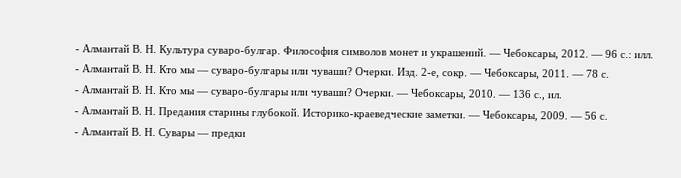- Алмантай В. Н. Культура суваро-булгар. Философия символов монет и украшений. — Чебоксары, 2012. — 96 с.: илл.
- Алмантай В. Н. Кто мы — суваро-булгары или чуваши? Очерки. Изд. 2-е, сокр. — Чебоксары, 2011. — 78 с.
- Алмантай В. Н. Кто мы — суваро-булгары или чуваши? Очерки. — Чебоксары, 2010. — 136 с., ил.
- Алмантай В. Н. Предания старины глубокой. Историко-краеведческие заметки. — Чебоксары, 2009. — 56 с.
- Алмантай В. Н. Сувары — предки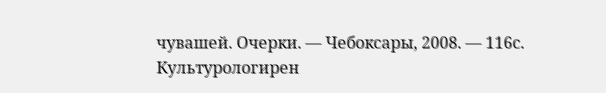чувашей. Очерки. — Чебоксары, 2008. — 116с.
Культурологирен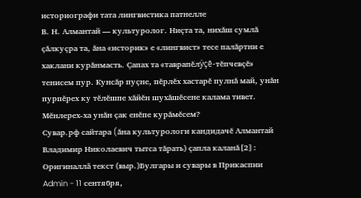историографи тата лингвистика патнелле
В. Н. Алмантай — культуролог. Ниçта та, нихăш сумлă çăлкуçра та, ăна «историк» е «лингвист» тесе палăртни е хаклани курăнмасть. Çапах та «таврапĕлÿçĕ-тĕпчевçĕ» тенисем пур. Кунсăр пуçне, пĕрлĕх хастарĕ пулнă май, унăн пурпĕрех ку тĕлĕшпе хăйĕн шухăшĕсене калама тивет. Мĕнлерех-ха унăн çак енĕпе курăмĕсем?
Сувар.рф сайтара (ăна культурологи кандидачĕ Алмантай Владимир Николаевич тытса тăрать) çапла каланă[2]:
Оригиналлӑ текст (выр.)Булгары и сувары в Прикаспии
Admin - 11 сентября,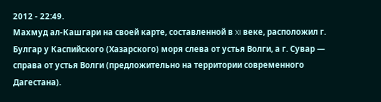2012 - 22:49.
Махмуд ал-Кашгари на своей карте, составленной в XI веке, расположил г. Булгар у Каспийского (Хазарского) моря слева от устья Волги, а г. Сувар — справа от устья Волги (предложительно на территории современного Дагестана).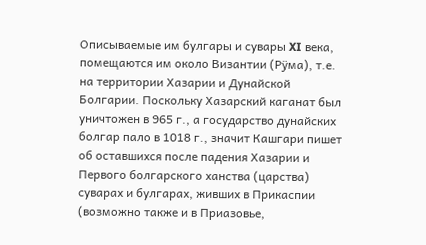Описываемые им булгары и сувары XI века, помещаются им около Византии (Рÿма), т.е. на территории Хазарии и Дунайской Болгарии. Поскольку Хазарский каганат был уничтожен в 965 г., а государство дунайских болгар пало в 1018 г., значит Кашгари пишет об оставшихся после падения Хазарии и Первого болгарского ханства (царства) суварах и булгарах, живших в Прикаспии (возможно также и в Приазовье,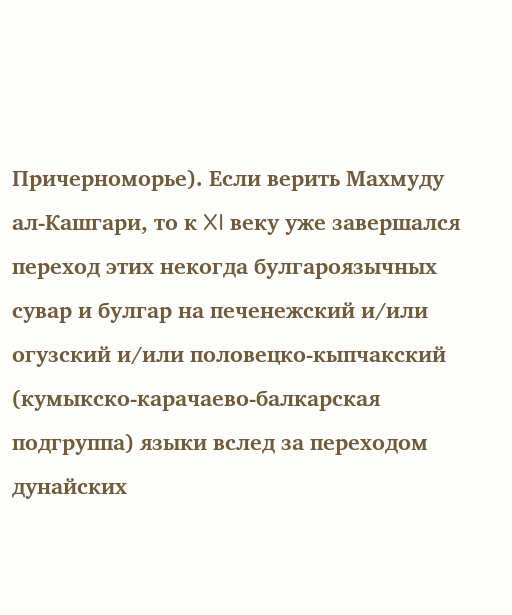Причерноморье). Если верить Махмуду ал-Кашгари, то к XI веку уже завершался переход этих некогда булгароязычных сувар и булгар на печенежский и/или огузский и/или половецко-кыпчакский (кумыкско-карачаево-балкарская подгруппа) языки вслед за переходом дунайских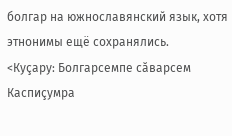болгар на южнославянский язык, хотя этнонимы ещё сохранялись.
<Куçару: Болгарсемпе сăварсем Каспиçумра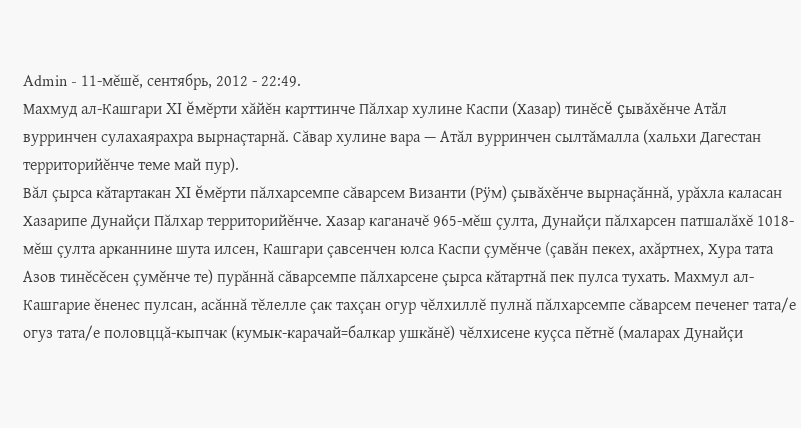Admin - 11-мĕшĕ, сентябрь, 2012 - 22:49.
Махмуд ал-Кашгари XI ĕмĕрти хăйĕн карттинче Пăлхар хулине Каспи (Хазар) тинĕсĕ çывăхĕнче Атӑл вурринчен сулахаярахра вырнаçтарнă. Сăвар хулине вара — Атăл вурринчен сылтăмалла (хальхи Дагестан территорийĕнче теме май пур).
Вăл çырса кăтартакан XI ĕмĕрти пăлхарсемпе сăварсем Византи (Рÿм) çывăхĕнче вырнаçăннă, урăхла каласан Хазарипе Дунайçи Пăлхар территорийĕнче. Хазар каганачĕ 965-мĕш çулта, Дунайçи пăлхарсен патшалăхĕ 1018-мĕш çулта арканнине шута илсен, Кашгари çавсенчен юлса Каспи çумĕнче (çавăн пекех, ахăртнех, Хура тата Азов тинĕсĕсен çумĕнче те) пурăннă сăварсемпе пăлхарсене çырса кăтартнă пек пулса тухать. Махмул ал-Кашгарие ĕненес пулсан, асăннă тĕлелле çак тахçан огур чĕлхиллĕ пулнă пăлхарсемпе сăварсем печенег тата/е огуз тата/е половццă-кыпчак (кумык-карачай=балкар ушкăнĕ) чĕлхисене куçса пĕтнĕ (маларах Дунайçи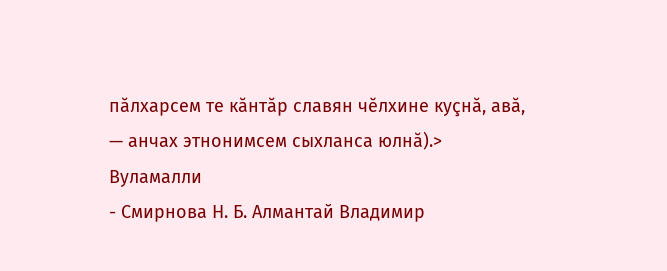пăлхарсем те кăнтăр славян чĕлхине куçнă, авă, — анчах этнонимсем сыхланса юлнă).>
Вуламалли
- Смирнова Н. Б. Алмантай Владимир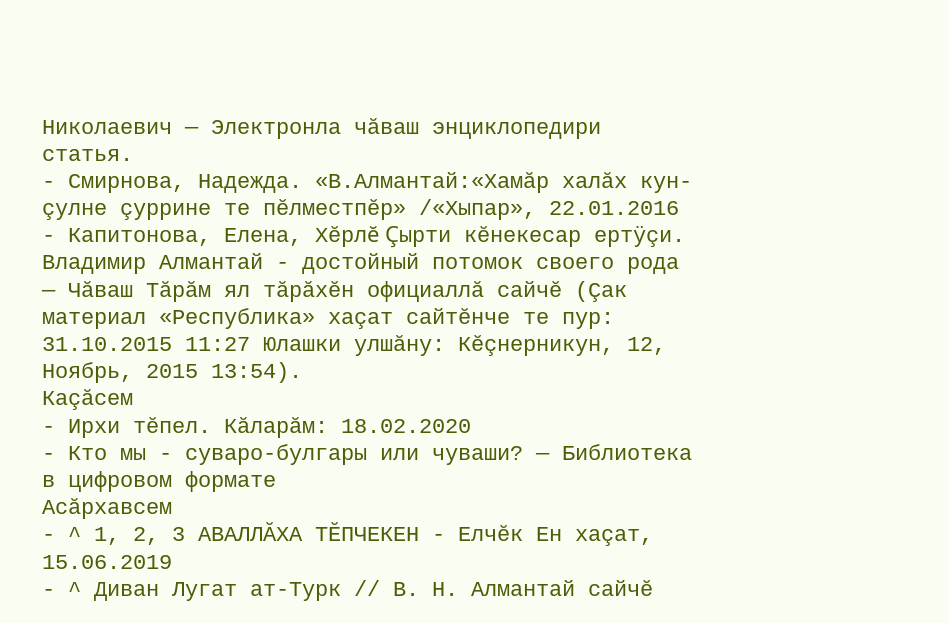Николаевич — Электронла чăваш энциклопедири статья.
- Смирнова, Надежда. «В.Алмантай:«Хамăр халăх кун-çулне çуррине те пĕлместпĕр» /«Хыпар», 22.01.2016
- Капитонова, Елена, Хĕрлĕ Çырти кĕнекесар ертÿçи. Владимир Алмантай - достойный потомок своего рода — Чăваш Тăрăм ял тăрăхĕн официаллă сайчĕ (Çак материал «Республика» хаçат сайтĕнче те пур: 31.10.2015 11:27 Юлашки улшăну: Кĕçнерникун, 12, Ноябрь, 2015 13:54).
Каçăсем
- Ирхи тĕпел. Кăларăм: 18.02.2020
- Кто мы - суваро-булгары или чуваши? — Библиотека в цифровом формате
Асăрхавсем
- ^ 1, 2, 3 АВАЛЛĂХА ТĔПЧЕКЕН - Елчĕк Ен хаçат, 15.06.2019
- ^ Диван Лугат ат-Турк // В. Н. Алмантай сайчĕ